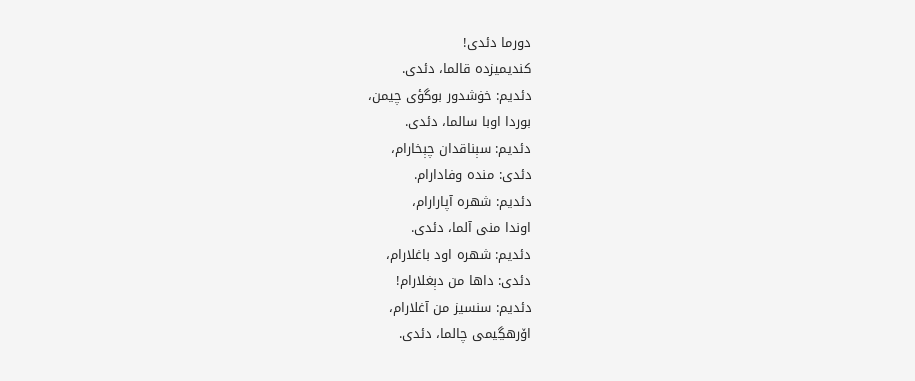دورما دئدی!
کندیمیزده قالما، دئدی.
دئدیم: خۏشدور بوگؤی چیمن،
بوردا اوبا سالما، دئدی.
دئدیم: سېناقدان چېخارام،
دئدی: منده وفادارام.
دئدیم: شهره آپارارام،
اوندا منی آلما، دئدی.
دئدیم: شهره اود باغلارام،
دئدی: داها من دېغلارام!
دئدیم: سنسیز من آغلارام،
اۆرهڲیمی چالما، دئدی.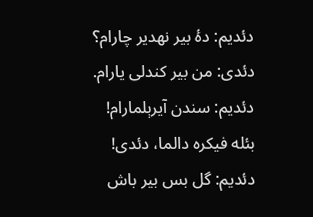دئدیم: دۀ بیر نهدیر چارام؟
دئدی: من بیر کندلی یارام.
دئدیم: سندن آیرېلمارام!
بئله فیکره دالما، دئدی!
دئدیم: گل بس بیر باش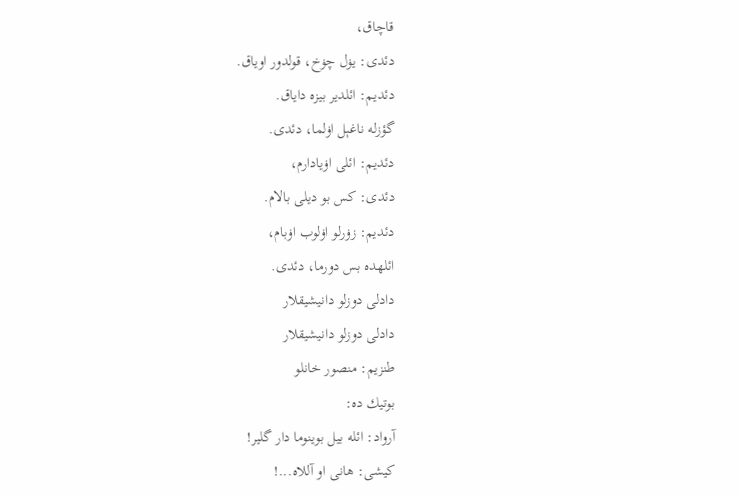قاچاق،
دئدی: یۏل چۏخ، قولدور اویاق.
دئدیم: ائلدیر بیزه دایاق.
گؤزله ناغېل اۏلما، دئدی.
دئدیم: ائلی اۏیادارم،
دئدی: کس بو دیلی بالام.
دئدیم: زۏرلو اۏلوب اۏبام،
ائلهده بس دورما، دئدی.
دادلی دوزلو دانیشیقلار
دادلی دوزلو دانیشیقلار
طنزیم: منصور خانلو
بوتیك ده:
آرواد: ائله بیل بوینوما دار گلیر!
كیشی: هانی او آللاه...!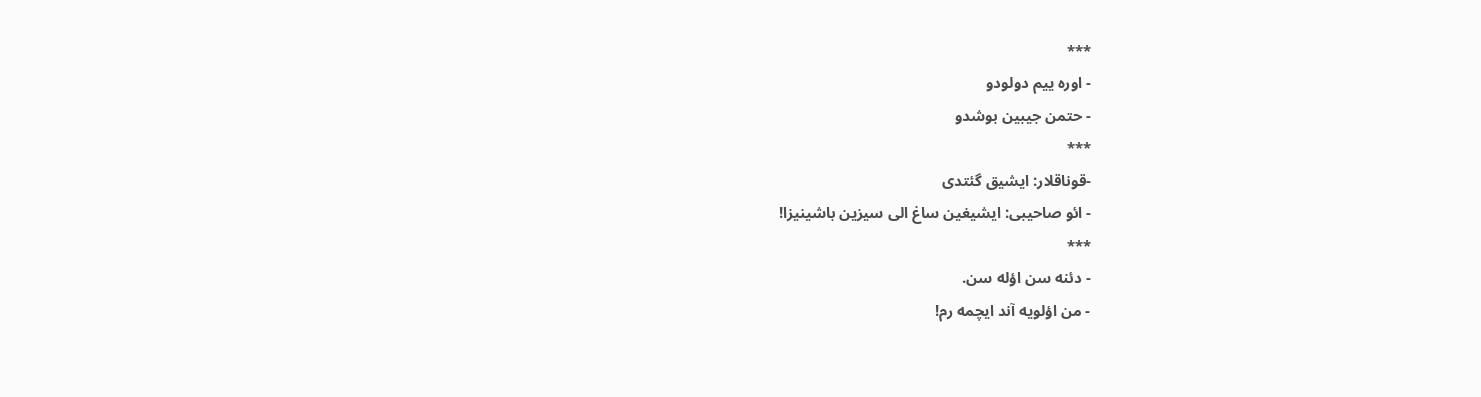***
- اوره ییم دولودو
- حتمن جیبین بوشدو
***
-قوناقلار: ایشیق گئتدی
- ائو صاحیبی: ایشیغین ساغ الی سیزین باشینیزا!
***
- دئنه سن اؤله سن.
- من اؤلویه آند ایچمه رم!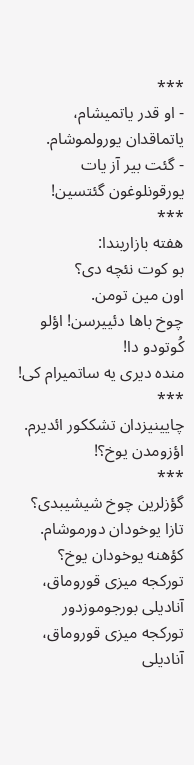***
- او قدر یاتمیشام، یاتماقدان یورولموشام.
- گئت بیر آز یات یورقونلوغون گئتسین!
***
هفته بازاریندا:
بو كوت نئچه دی؟
اون مین تومن.
چوخ باها دئییرسن! اؤلو كُوتودو دا!
منده دیری یه ساتمیرام كی!
***
چایینیزدان تشككور ائدیرم.
اؤزومدن یوخ؟!
***
گؤزلرین چوخ شیشیبدی؟
تازا یوخودان دورموشام.
كؤهنه یوخودان یوخ؟
توركجه میزی قوروماق، آنادیلی بورجوموزدور
توركجه میزی قوروماق، آنادیلی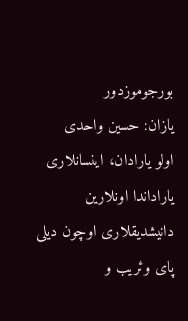بورجوموزدور
یازان: حسین واحدی
اولو یارادان، اینسانلاری یاراداندا اونلارین دانیشدیقلاری اوچون دیلی پای وئریب و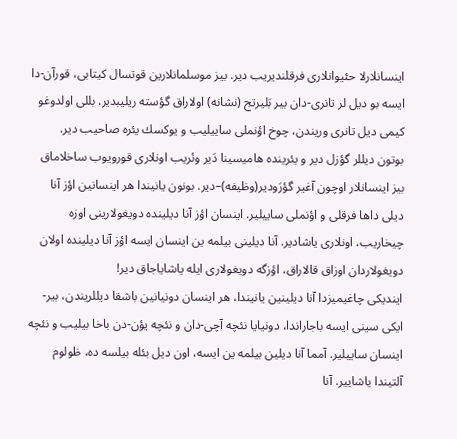اینسانلارلا حئیوانلاری فرقلندیریب دیر. بیز موسلمانلارین قوتسال كیتابی، قورآن-دا ایسه بو دیل لر تانری-دان بیر بَلیرتج (نشانه) اولاراق گؤسته ریلیبدیر. بللی اولدوغو كیمی دیل تانری وریندن، چوخ اؤنملی ساییلیب و یوكسك یئره صاحیب دیر.
بوتون دیللر گؤزل دیر و یئرینده هامیسینا دَیر وئریب اونلاری قورویوب ساخلاماق بیز اینسانلار اوچون آغیر گؤرَودیر(وظیفه)–دیر. بونون یانیندا هر اینسانین اؤز آنا دیلی داها فرقلی و اؤنملی ساییلیر. اینسان اؤز آنا دیلینده دویغولارینی اوزه چیخاریب، اونلاری یاشادیر. آنا دیلینی بیلمه ین اینسان ایسه اؤز آنا دیلینده اولان دویغولاردان اوزاق قالاراق، اؤزگه دویغولاری ایله یاشایاجاق دیر!
ایندیكی چاغیمیزدا آنا دیلینین یانیندا، هر اینسان دونیانین باشقا دیللریندن، بیر- ایكی سینی ایسه باجاراندا، دونیایا نئچه آچی-دان و نئچه یؤن-دن باخا بیلیب و نئچه اینسان ساییلیر. آمما آنا دیلین بیلمه ین ایسه، اون دیل بئله بیلسه ده، ظولوم آلتیندا یاشاییر. آنا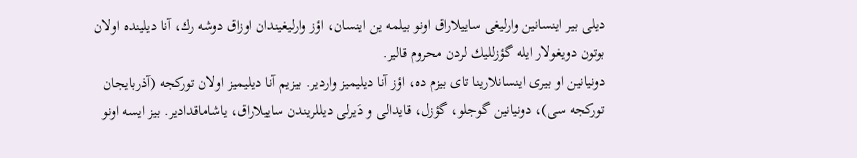دیلی بیر اینسانین وارلیغی ساییلاراق اونو بیلمه ین اینسان، اؤز وارلیغیندان اوزاق دوشه رك، آنا دیلینده اولان بوتون دویغولار ایله گؤزللیك لردن محروم قالیر.
دونیانین او بیری اینسانلارینا تای بیزم ده، اؤز آنا دیلیمیز واردیر. بیزیم آنا دیلیمیز اولان توركجه (آذربایجان توركجه سی)، دونیانین گوجلو، گؤزل، قایدالی و دَیرلی دیللریندن ساییلاراق، یاشاماقدادیر. بیز ایسه اونو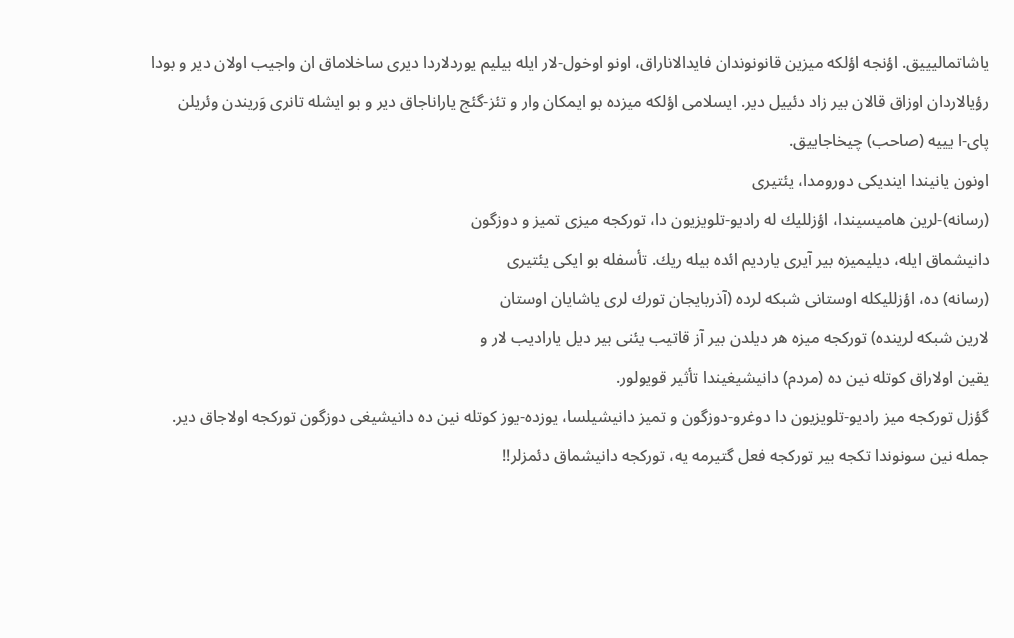یاشاتمالیییق. اؤنجه اؤلكه میزین قانونوندان فایدالاناراق، اونو اوخول-لار ایله بیلیم یوردلاردا دیری ساخلاماق ان واجیب اولان دیر و بودا رؤیالاردان اوزاق قالان بیر زاد دئییل دیر. ایسلامی اؤلكه میزده بو ایمكان وار و تئز-گئج یاراناجاق دیر و بو ایشله تانری وَریندن وئریلن پای-ا یییه (صاحب) چیخاجاییق.
اونون یانیندا ایندیكی دورومدا، یئتیری
(رسانه)-لرین هامیسیندا، اؤزللیك له رادیو-تلویزیون دا، توركجه میزی تمیز و دوزگون
دانیشماق ایله، دیلیمیزه بیر آیری یاردیم ائده بیله ریك. تأسفله بو ایكی یئتیری
(رسانه) ده، اؤزللیكله اوستانی شبكه لرده (آذربایجان تورك لری یاشایان اوستان
لارین شبكه لرینده) توركجه میزه هر دیلدن بیر آز قاتیب یئنی بیر دیل یارادیب لار و
یقین اولاراق كوتله نین ده (مردم) دانیشیغیندا تأثیر قویولور.
گؤزل توركجه میز رادیو-تلویزیون دا دوغرو-دوزگون و تمیز دانیشیلسا، یوزده-یوز كوتله نین ده دانیشیغی دوزگون توركجه اولاجاق دیر. جمله نین سونوندا تكجه بیر توركجه فعل گتیرمه یه، توركجه دانیشماق دئمزلر!!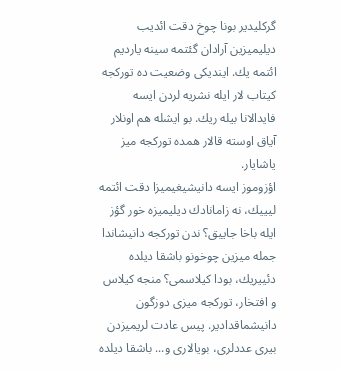گركلیدیر بونا چوخ دقت ائدیب دیلیمیزین آرادان گئتمه سینه یاردیم ائتمه یك. ایندیكی وضعیت ده توركجه كیتاب لار ایله نشریه لردن ایسه فایدالانا بیله ریك. بو ایشله هم اونلار آیاق اوسته قالار همده توركجه میز یاشایار.
اؤزوموز ایسه دانیشیغیمیزا دقت ائتمه لیییك، نه زامانادك دیلیمیزه خور گؤز ایله باخا جاییق؟ ندن توركجه دانیشاندا جمله میزین چوخونو باشقا دیلده دئییریك، بودا كیلاسمی؟ منجه كیلاس و افتخار، توركجه میزی دوزگون دانیشماقدادیر. پیس عادت لریمیزدن بیری عددلری، بویالاری و... باشقا دیلده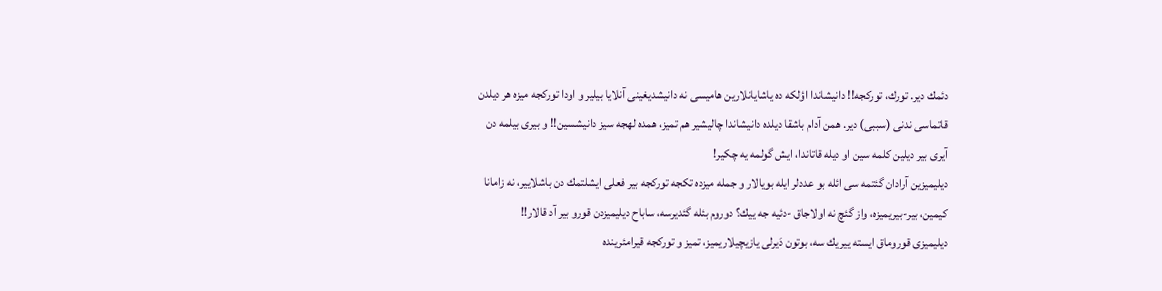دئمك دیر. تورك، توركجه!! دانیشاندا اؤلكه ده یاشایانلارین هامیسی نه دانیشدیغینی آنلایا بیلیر و اودا توركجه میزه هر دیلدن قاتماسی ندنی (سببی) دیر. همن آدام باشقا دیلده دانیشاندا چالیشیر هم تمیز، همده لهجه سیز دانیشسین!! و بیری بیلمه دن آیری بیر دیلین كلمه سین او دیله قاتاندا، ایش گولمه یه چكیر!
دیلیمیزین آرادان گئتمه سی ائله بو عددلر ایله بویالار و جمله میزده تكجه توركجه بیر فعلی ایشلتمك دن باشلاییر، نه زامانا كیمین، بیر-بیریمیزه، واز گئچ نه اولاجاق -دئیه جه ییك؟ دوروم بئله گئدیرسه، ساباح دیلیمیزدن قورو بیر آد قالار!!
دیلیمیزی قوروماق ایسته ییریك سه، بوتون دَیرلی یازیچیلاریمیز، تمیز و توركجه قیرامئرینده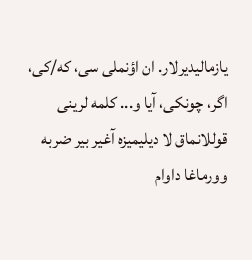یازمالیدیرلار. ان اؤنملی سی، كه/كی، اگر، چونكی، آیا و... كلمه لرینی قوللانماق لا دیلیمیزه آغیر بیر ضربه وورماغا داوام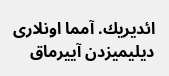ائدیریك. آمما اونلاری دیلیمیزدن آییرماق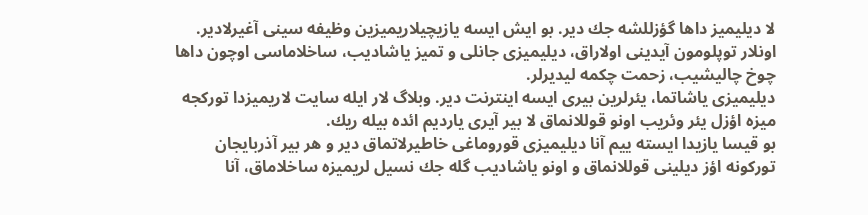لا دیلیمیز داها گؤزللشه جك دیر. بو ایش ایسه یازیچیلاریمیزین وظیفه سینی آغیرلادیر. اونلار توپلومون آیدینی اولاراق، دیلیمیزی جانلی و تمیز یاشادیب، ساخلاماسی اوچون داها چوخ چالیشیب، زحمت چكمه لیدیرلر.
دیلیمیزی یاشاتما، یئرلرین بیری ایسه اینترنت دیر. وبلاگ لار ایله سایت لاریمیزدا توركجه میزه اؤزل یئر وئریب اونو قوللانماق لا بیر آیری یاردیم ائده بیله ریك.
بو قیسا یازیدا ایسته ییم آنا دیلیمیزی قوروماغی خاطیرلاتماق دیر و هر بیر آذربایجان توركونه اؤز دیلینی قوللانماق و اونو یاشادیب گله جك نسیل لریمیزه ساخلاماق، آنا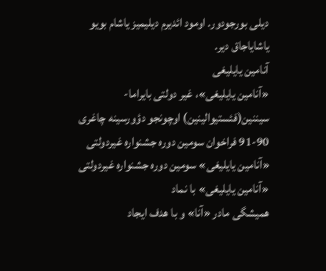دیلی بورجودور. اومود ائدیرم دیلیمیز یاشام بویو یاشایاجاق دیر.
آنامین یایلیغی
«آنامین یایلیغی»، غیر دولتی بایراما-سیننین(فئستیوالینین) اوچونجو دؤورسینه چاغری 90-91 فراخوان سومین دوره جشنواره غیردولتی «آنامین یایلیغی» سومین دوره جشنواره غیردولتی «آنامین یایلیغی» با نماد
همیشگی مادر «آنا» و با هدف ایجاد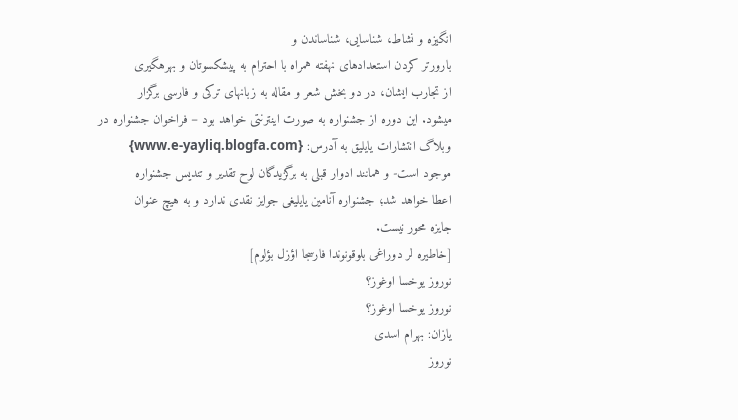انگیزه و نشاط، شناسایی، شناساندن و
بارورتر کردن استعدادهای نهفته همراه با احترام به پیشکسوتان و بهرهگیری
از تجارب ایشان، در دو بخش شعر و مقاله به زبانهای ترکی و فارسی برگزار
میشود. این دوره از جشنواره به صورت اینترنتی خواهد بود – فراخوان جشنواره در وبلاگ انتشارات یایلیق به آدرس: {www.e-yayliq.blogfa.com}
موجود است- و همانند ادوار قبلی به برگزیدگان لوح تقدیر و تندیس جشنواره
اعطا خواهد شد؛ جشنواره آنامین یایلیغی جوایز نقدی ندارد و به هیچ عنوان
جایزه محور نیست.
[خاطیره لر دوراغی بلوقونوندا فارسجا اؤزل بؤلوم]
نوروز یوخسا اوغوز؟
نوروز یوخسا اوغوز؟
یازان: بهرام اسدی
نوروز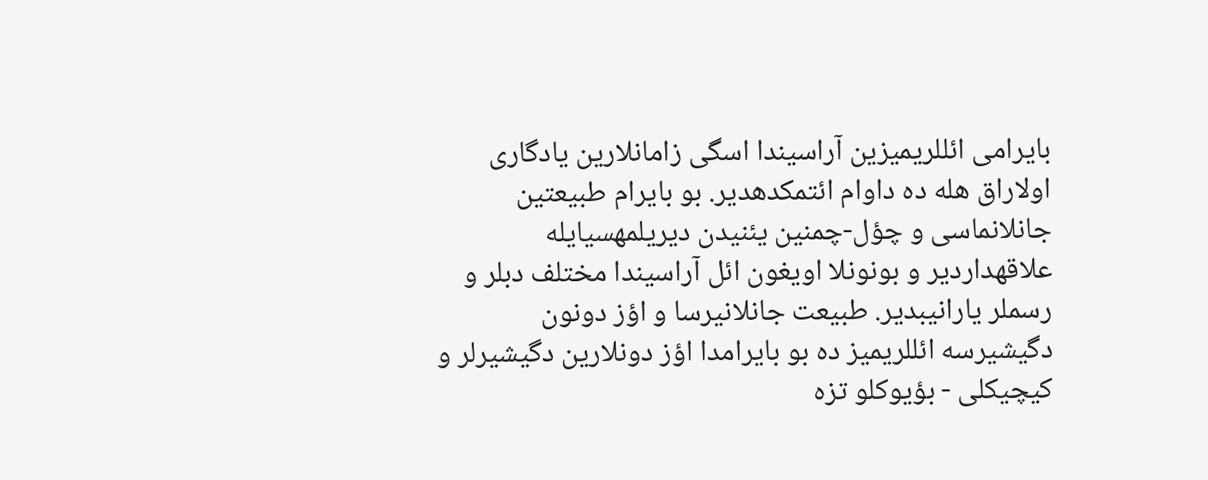بایرامی ائللریمیزین آراسیندا اسگی زامانلارین یادگاری اولاراق هله ده داوام ائتمكدهدیر. بو بایرام طبیعتین جانلانماسی و چؤل-چمنین یئنیدن دیریلمهسیایله علاقهداردیر و بونونلا اویغون ائل آراسیندا مختلف دبلر و رسملر یارانیبدیر. طبیعت جانلانیرسا و اؤز دونون دگیشیرسه ائللریمیز ده بو بایرامدا اؤز دونلارین دگیشیرلر و كیچیكلی - بؤیوكلو تزه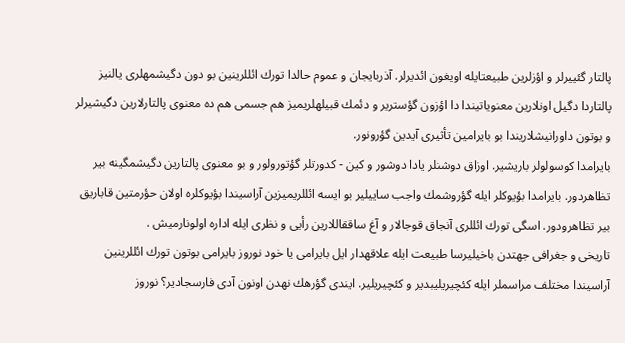پالتار گئییرلر و اؤزلرین طبیعتایله اویغون ائدیرلر. آذربایجان و عموم حالدا تورك ائللرینین بو دون دگیشمهلری یالنیز پالتاردا دگیل اونلارین معنویاتیندا دا اؤزون گؤستریر و دئمك قبیلهلریمیز هم جسمی هم ده معنوی پالتارلارین دگیشیرلر و بوتون داورانیشلاریندا بو بایرامین تأثیری آیدین گؤرونور.
بایرامدا كوسولولر باریشیر. اوزاق دوشنلر یادا دوشور و كین - كدورتلر گؤتورولور و بو معنوی پالتارین دگیشمگینه بیر تظاهردور. بایرامدا بؤیوكلر ایله گؤروشمك واجب ساییلیر بو ایسه ائللریمیزین آراسیندا بؤیوكلره اولان حؤرمتین قاباریق بیر تظاهرودور. اسگی تورك ائللری آنجاق قوجالار و آغ ساققاللارین رأیی و نظری ایله اداره اولونارمیش .
تاریخی و جغرافی جهتدن باخیلیرسا طبیعت ایله علاقهدار ایل بایرامی یا خود نوروز بایرامی بوتون تورك ائللرینین آراسیندا مختلف مراسملر ایله كئچیریلیبدیر و كئچیریلیر. ایندی گؤرهك نهدن اونون آدی فارسجادیر؟ نوروز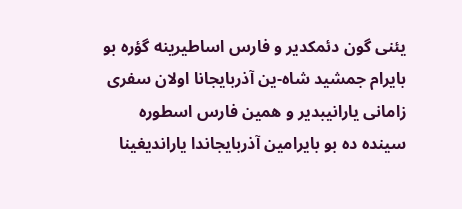یئنی گون دئمكدیر و فارس اساطیرینه گؤره بو بایرام جمشید شاه-ین آذربایجانا اولان سفری زامانی یارانیبدیر و همین فارس اسطوره سینده ده بو بایرامین آذربایجاندا یاراندیغینا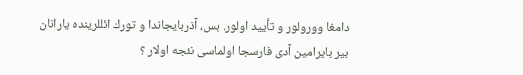دامغا وورولور و تأیید اولور. بس، آذربایجاندا و تورك ائللرینده یارانان بیر بایرامین آدی فارسجا اولماسی نئجه اولار ؟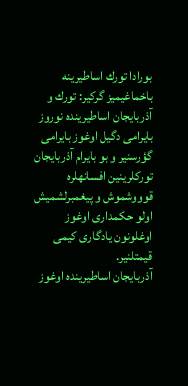بورادا تورك اساطیرینه باخماغیمیز گركیر: تورك و آذربایجان اساطیرینده نوروز بایرامی دگیل اوغوز بایرامی گؤرسنیر و بو بایرام آذربایجان توركلرینین افسانهلره قوووشموش و پیغمبرلشمیش اولو حكمداری اوغوز اوغلونون یادگاری كیمی قیمتلنیر.
آذربایجان اساطیرینده اوغوز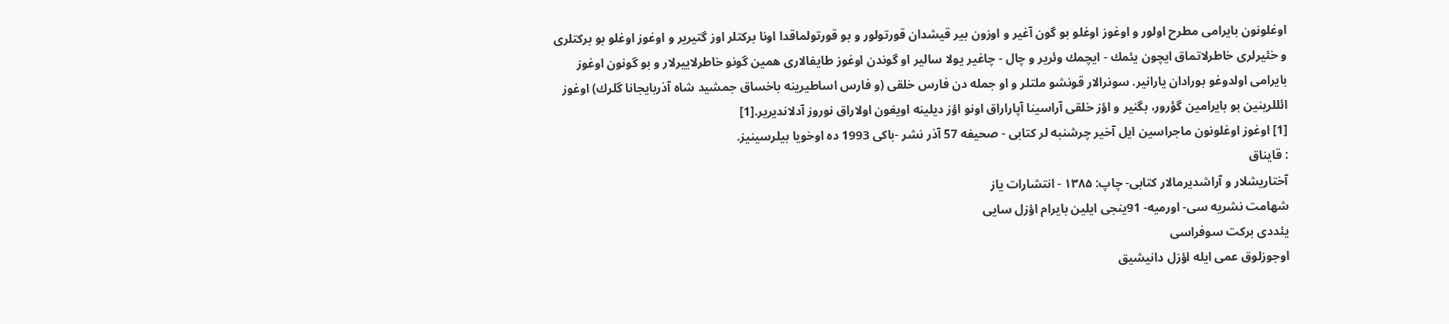اوغلونون بایرامی مطرح اولور و اوغوز اوغلو بو گون آغیر و اوزون بیر قیشدان قورتولور و بو قورتولماقدا اونا بركتلر اوز گتیریر و اوغوز اوغلو بو بركتلری و خئیرلری خاطرلاتماق ایچون یئمك - ایچمك وئریر و چال - چاغیر یولا سالیر او گوندن اوغوز طایفالاری همین گونو خاطرلاییرلار و بو گونون اوغوز بایرامی اولدوغو بورادان یارانیر. سونرالار قونشو ملتلر و او جمله دن فارس خلقی (و فارس اساطیرینه باخساق جمشید شاه آذربایجانا گلرك) اوغوز ائللرینین بو بایرامین گؤرور، بگنیر و اؤز خلقی آراسینا آپاراراق اونو اؤز دیلینه اویغون اولاراق نوروز آدلاندیریر.[1]
[1] اوغوز اوغلونون ماجراسین ایل آخیر چرشنبه لر كتابی - صحیفه 57 آذر نشر -باكی 1993 ده اوخویا بیلرسینیز.
: قایناق
آختاریشلار و آراشدیرمالار کتابی- چاپ: ۱۳۸۵ - انتشارات یاز
شهامت نشریه سی- اورمیه- 91ینجی ایلین بایرام اؤزل سایی
یئددی بركت سوفراسی
اوجوزلوق عمی ایله اؤزل دانیشیق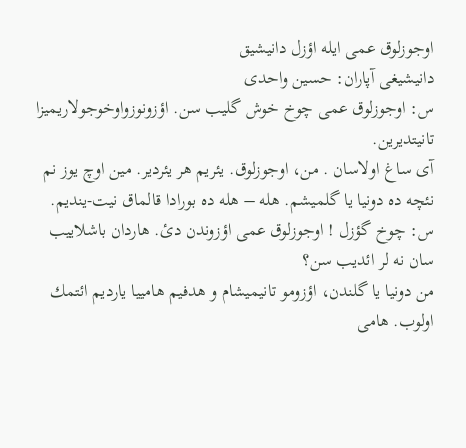اوجوزلوق عمی ایله اؤزل دانیشیق
دانیشیغی آپاران: حسین واحدی
س: اوجوزلوق عمی چوخ خوش گلیب سن. اؤزونوزواوخوجولاریمیزا تانیتدیرین.
آی ساغ اولاسان . من، اوجوزلوق. یئریم هر یئردیر. مین اوچ یوز نم نئچه ده دونیا یا گلمیشم. هله – هله ده بورادا قالماق نیت-یندیم.
س: چوخ گؤزل ! اوجوزلوق عمی اؤزوندن دئ. هاردان باشلاییب سان نه لر ائدیب سن؟
من دونیا یا گلندن، اؤزومو تانیمیشام و هدفیم هامییا یاردیم ائتمك اولوب. هامی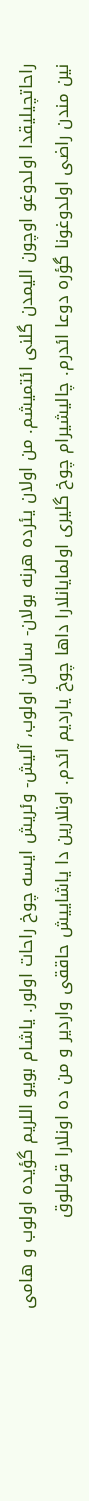راحاتچیلیقدا اولدوغو اوچون الیمدن گلنی ائتمیشم. من اولان یئرده هرنه بولان- سالان اولوب، آلیش- وئریش ایسه چوخ راحات اولور. یاشام بویو اللریم گؤیده اولوب و هامی نین مندن راضی اولدوغونا گؤره دوعا ائدرم. چالیشیرام چوخ گلیری اولمایانلارا داها چوخ یاردیم ائدم. اونلارین دا یاشاییش حاققی واردیر و من ده اونلارا قوللوق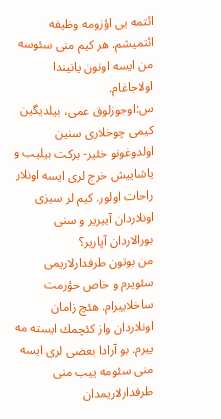ائتمه یی اؤزومه وظیفه ائتمیشم. هر كیم منی سئوسه من ایسه اونون یانیندا اولاجاغام.
س:اوجوزلوق عمی، بیلدیگین كیمی چوخلاری سنین اولدوغونو خئیر- بركت بیلیب و یاشاییش خرج لری ایسه اونلار راحات اولور. كیم لر سیزی اونلاردان آییریر و سنی بورالاردان آپاریر؟
من بوتون طرفدارلاریمی سئویرم و خاص حؤرمت ساخلاییرام. هئچ زامان اونلاردان واز كئچمك ایسته مه ییرم. بو آرادا بعضی لری ایسه منی سئومه ییب منی طرفدارلاریمدان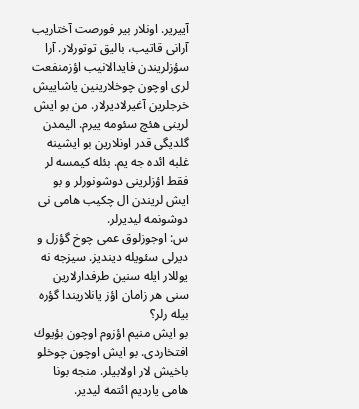آییریر. اونلار بیر فورصت آختاریب آرانی قاتیب، بالیق توتورلار. آرا سؤزلریندن فایدالانیب اؤزمنفعت لری اوچون چوخلارینین یاشاییش خرجلرین آغیرلادیرلار. من بو ایش لرینی هئچ سئومه ییرم. الیمدن گلدیگی قدر اونلارین بو ایشینه غلبه ائده جه یم. بئله كیمسه لر فقط اؤزلرینی دوشونورلر و بو ایش لریندن ال چكیب هامی نی دوشونمه لیدیرلر.
س: اوجوزلوق عمی چوخ گؤزل و دیرلی سئویله دیندیز. سیزجه نه یوللار ایله سنین طرفدارلارین سنی هر زامان اؤز یانلاریندا گؤره بیله رلر؟
بو ایش منیم اؤزوم اوچون بؤیوك افتخاردی. بو ایش اوچون چوخلو باخیش لار اولابیلر. منجه بونا هامی یاردیم ائتمه لیدیر.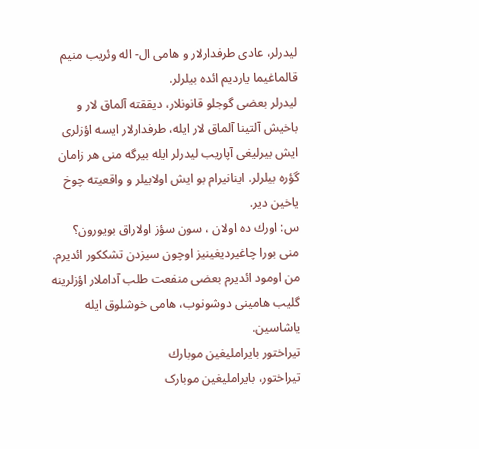لیدرلر، عادی طرفدارلار و هامی ال- اله وئریب منیم قالماغیما یاردیم ائده بیلرلر.
لیدرلر بعضی گوجلو قانونلار، دیققته آلماق لار و باخیش آلتینا آلماق لار ایله، طرفدارلار ایسه اؤزلری ایش بیرلیغی آپاریب لیدرلر ایله بیرگه منی هر زامان گؤره بیلرلر. اینانیرام بو ایش اولابیلر و واقعیته چوخ یاخین دیر.
س: اورك ده اولان ، سون سؤز اولاراق بویورون؟
منی بورا چاغیردیغینیز اوچون سیزدن تشككور ائدیرم. من اومود ائدیرم بعضی منفعت طلب آداملار اؤزلرینه گلیب هامینی دوشونوب، هامی خوشلوق ایله یاشاسین.
تیراختور بایراملیغین موبارك
تیراختور، بایراملیغین موبارک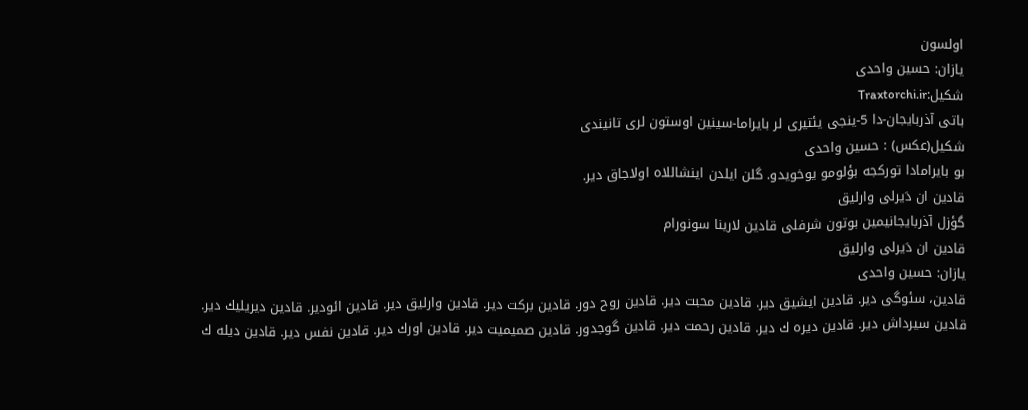اولسون
یازان: حسین واحدی
شكیل:Traxtorchi.ir
باتی آذربایجان-دا 5-ینجی یئتیری لر بایراما-سینین اوستون لری تانیندی
شكیل(عكس) : حسین واحدی
بو بایرامادا توركجه بؤلومو یوخویدو. گلن ایلدن اینشاللاه اولاجاق دیر.
قادین ان دَیرلی وارلیق
گؤزل آذربایجانیمین بوتون شرفلی قادین لارینا سونورام
قادین ان دَیرلی وارلیق
یازان: حسین واحدی
قادین، سئوگی دیر. قادین ایشیق دیر. قادین محبت دیر. قادین روح دور. قادین بركت دیر. قادین وارلیق دیر. قادین ائودیر. قادین دیریلیك دیر. قادین سیرداش دیر. قادین دیره ك دیر. قادین رحمت دیر. قادین گوجدور. قادین صمیمیت دیر. قادین اورك دیر. قادین نفس دیر. قادین دیله ك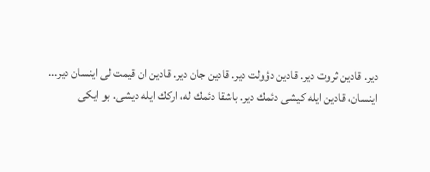دیر. قادین ثروت دیر. قادین دؤولت دیر. قادین جان دیر. قادین ان قیمت لی اینسان دیر...
اینسان، قادین ایله كیشی دئمك دیر. باشقا دئمك له، اركك ایله دیشی. بو ایكی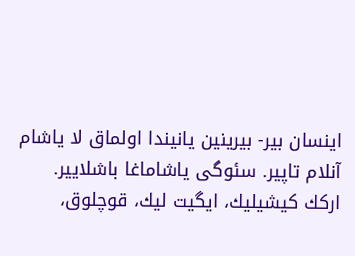اینسان بیر- بیرینین یانیندا اولماق لا یاشام آنلام تاپیر. سئوگی یاشاماغا باشلاییر.
اركك كیشیلیك، ایگیت لیك، قوچلوق،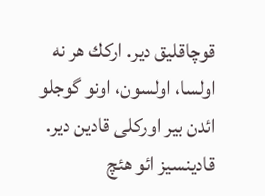قوچاقلیق دیر. اركك هر نه اولسا، اولسون، اونو گوجلو ائدن بیر اوركلی قادین دیر. قادینسیز ائو هئچ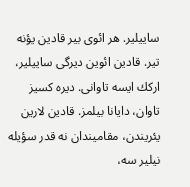ساییلیر. هر ائوی بیر قادین یؤنه تیر. قادین ائوین دیرگی ساییلیر، اركك ایسه تاوانی. دیره كسیز تاوان، دایانا بیلمز. قادین لارین یئریندن، مقامیندان نه قدر سؤیله نیلیر سه،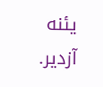یئنه آزدیر.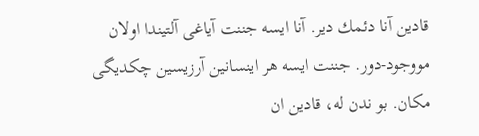قادین آنا دئمك دیر. آنا ایسه جننت آیاغی آلتیندا اولان مووجود-دور. جننت ایسه هر اینسانین آرزیسین چكدیگی مكان. بو ندن له، قادین ان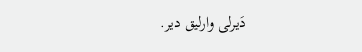دَیرلی وارلیق دیر.